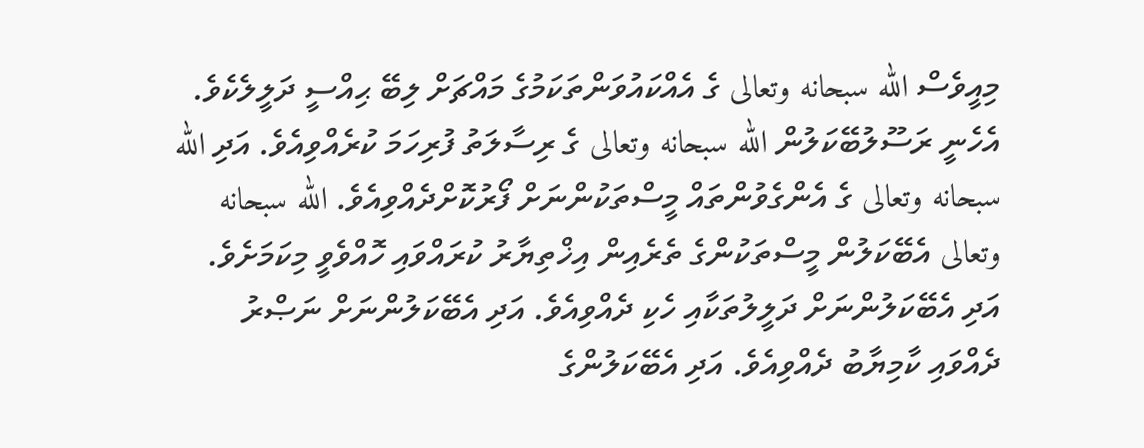މިއީވެސް الله سبحانه وتعالى ގެ އެއްކައުވަންތަކަމުގެ މައްޗަށް ލިބޭ ޙިއްސީ ދަލީލެކެވެ. އެހެނީ ރަސޫލުބޭކަލުން الله سبحانه وتعالى ގެ ރިސާލަތު ފުރިހަމަ ކުރެއްވިއެވެ. އަދި الله سبحانه وتعالى ގެ އެންގެވުންތައް މީސްތަކުންނަށް ފޯރުކޮށްދެއްވިއެވެ. الله سبحانه وتعالى އެބޭކަލުން މީސްތަކުންގެ ތެރެއިން އިޚްތިޔާރު ކުރައްވައި ހޮއްވެވީ މިކަމަށެވެ. އަދި އެބޭކަލުންނަށް ދަލީލުތަކާއި ހެކި ދެއްވިއެވެ. އަދި އެބޭކަލުންނަށް ނަޞްރު ދެއްވައި ކާމިޔާބު ދެއްވިއެވެ. އަދި އެބޭކަލުންގެ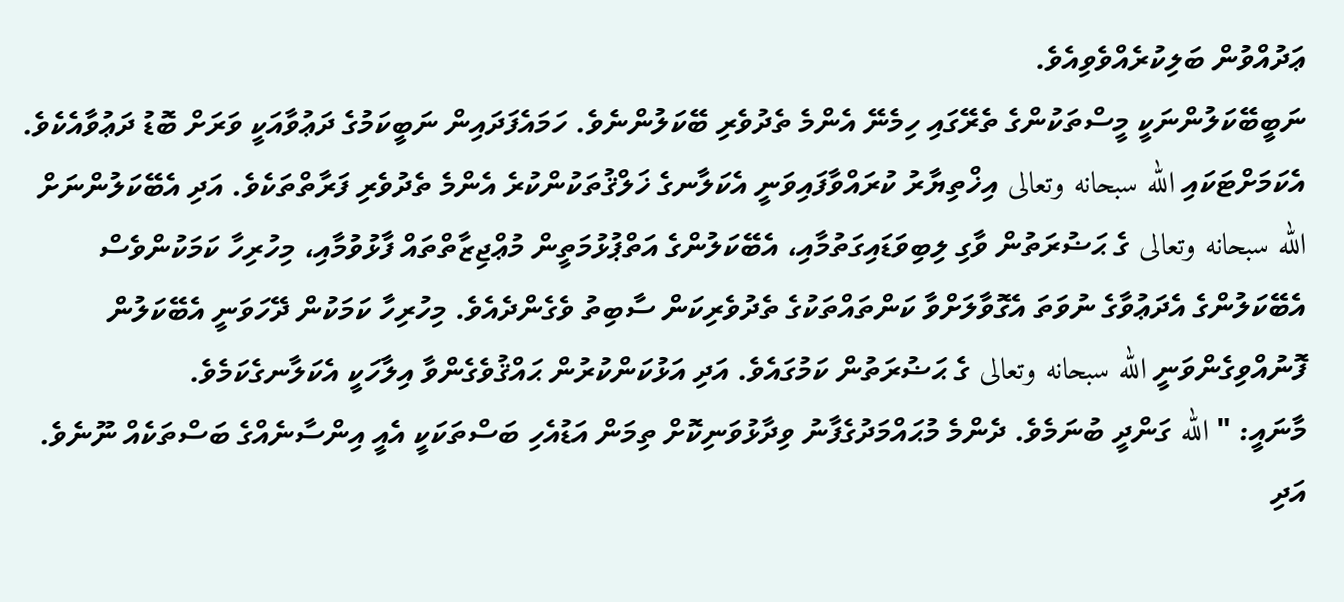ޢަދުއްވުން ބަލިކުރެއްވެވިއެވެ.
ނަބީބޭކަލުންނަކީ މީސްތަކުންގެ ތެރޭގައި ހިމެނޭ އެންމެ ތެދުވެރި ބޭކަލުންނެވެ. ހަމައެފަދައިން ނަބީކަމުގެ ދަޢުވާއަކީ ވަރަށް ބޮޑު ދަޢުވާއެކެވެ. އެކަމަށްޓަކައި الله سبحانه وتعالى އިޚްތިޔާރު ކުރައްވާފައިވަނީ އެކަލާނގެ ޚަލްޤުތަކުންކުރެ އެންމެ ތެދުވެރި ފަރާތްތަކެވެ. އަދި އެބޭކަލުންނަށް الله سبحانه وتعالى ގެ ޙަޟުރަތުން ވާގި ލިބިވަޑައިގަތުމާއި، އެބޭކަލުންގެ އަތްޕުޅުމަތީން މުޢްޖިޒާތްތައް ފާޅުވުމާއި، މިހުރިހާ ކަމަކުންވެސް އެބޭކަލުންގެ އެދަޢުވާގެ ނުވަތަ އެގޮވާލަށްވާ ކަންތައްތަކުގެ ތެދުވެރިކަން ސާބިތު ވެގެންދެއެވެ. މިހުރިހާ ކަމަކުން ދޭހަވަނީ އެބޭކަލުން ފޮނުއްވިގެންވަނީ الله سبحانه وتعالى ގެ ޙަޟުރަތުން ކަމުގައެވެ. އަދި އަޅުކަންކުރުން ޙައްޤުވެގެންވާ އިލާހަކީ އެކަލާނގެކަމެވެ.
މާނައީ: " الله ގަންދީ ބުނަމެވެ. ދެންމެ މުޙައްމަދުގެފާނު ވިދާޅުވަނިކޮށް ތިމަން އަޑުއެހި ބަސްތަކަކީ އެއީ އިންސާނެއްގެ ބަސްތަކެއް ނޫނެވެ. އަދި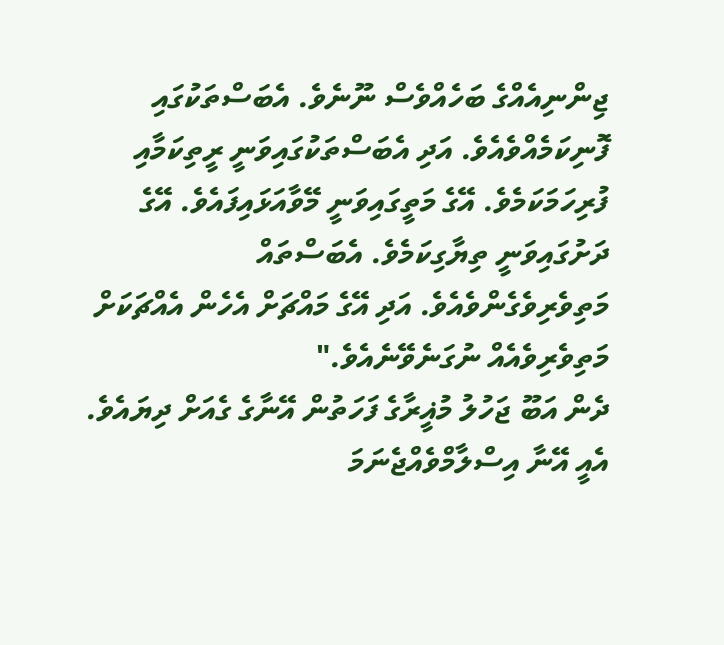ޖިންނިއެއްގެ ބަހެއްވެސް ނޫނެވެ. އެބަސްތަކުގައި ފޮނިކަމެއްވެއެވެ. އަދި އެބަސްތަކުގައިވަނީ ރީތިކަމާއި ފުރިހަމަކަމެވެ. އޭގެ މަތީގައިވަނީ މޭވާއަޅައިފައެވެ. އޭގެ ދަށުގައިވަނީ ތިޔާގިކަމެވެ. އެބަސްތައް މަތިވެރިވެގެންވެއެވެ. އަދި އޭގެ މައްޗަށް އެހެން އެއްޗަކަށް މަތިވެރިވެއެއް ނުގަނެވޭނެއެވެ."
ދެން އަބޫ ޖަހުލު މުޣީރާގެ ފަހަތުން އޭނާގެ ގެއަށް ދިޔައެވެ. އެއީ އޭނާ އިސްލާމްވެއްޖެނަމަ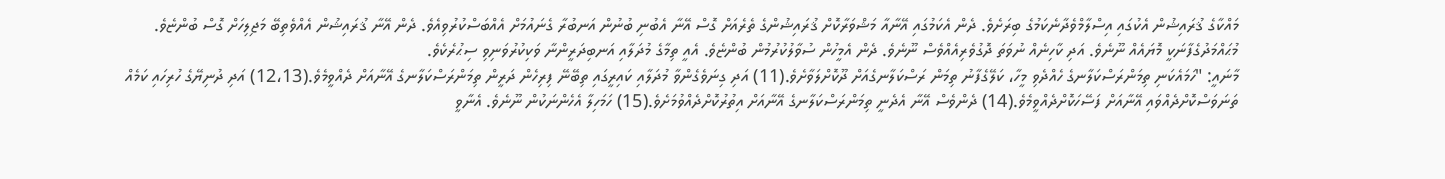މައްކާގެ ޤުރައިޝުން އެކުގައި އިސްލާމްވެދާނެކަމުގެ ބިރަށެވެ. ދެން އެކަމުގައި އޭނާއާ މަޝްވަރާކޮށް ޤުރައިޝުންގެ ތެރެއަށް ގޮސް އޭނާ އެބުނި ބުނުން އަނބުރާ ގެނައުމަށް އެއްބަސްކުރުވިއެވެ. ދެން އޭނާ ޤުރައިޝުން އެއްވެތިބޭ މަޖިލިހަށް ގޮސް ބުންޏެވެ. މުޙައްމަދުގެފާނަކީ މޮޔައެއް ނޫނެވެ. އަދި ކާހިނެއް ނުވަތަ ދޮގުވެރިއެއްވެސް ނޫނެވެ. ދެން އެމީހުން ސުވާލުކުރުމުން ބުންޏެވެ. އެއީ ތިމާގެ މުދަލާއި އަނބިދަރީންނާ ވަކިކުރުވަނިވި ސިޙުރެކެވެ.
މާނައީ: "ހަމައެކަނި ތިމަންރަސްކަލާނގެ ހެއްދެވި މީހާ، ކަލޭގެފާނު ތިމަން ރަސްކަލާނގެއަށް ދޫކޮށްލަވާށެވެ.(11) އަދި ގިނަވެގެންވާ މުދަލާއި ކައިރީގައި ތިބޭނޭ ފިރިހެން ދަރީން ތިމަންރަސްކަލާނގެ އޭނާއަށް ދެއްވީމެވެ.(12،13) އަދި ދުނިޔޭގެ ހުރިހައި ކަމެއް ތަނަވަސްކޮށްދެއްވައި އޭނާއަށް ފަސޭހަކޮށްދެއްވީމެވެ.(14) ދެންވެސް އޭނާ އެދެނީ ތިމަންރަސްކަލާނގެ އޭނާއަށް އިތުރުކޮށްދެއްވުމަށެވެ.(15) ހަމަހިލާ އެހެންނަކުން ނޫނެވެ. އެނާވީ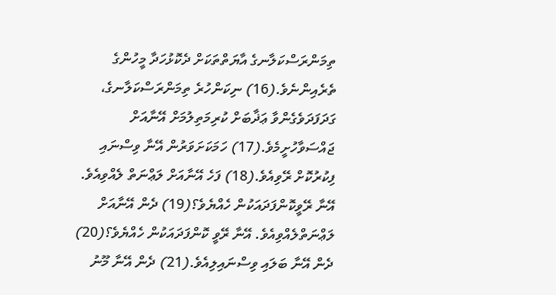ތިމަންރަސްކަލާނގެ އާޔަތްތަކަށް ދެކޮޅުހަދާ މީހުންގެ ތެރެއިންނެވެ.(16) ނިކަންހުރެ ތިމަންރަސްކަލާނގެ، ގަދަފަދަވެގެންވާ ޢަޛާބަށް ކުރިމަތިލުމަށް އޭނާއަށް ޖައްސަވާހުށީމެވެ.(17) ހަމަކަށަވަރުން އޭނާ ވިސްނައި ފިކުރުކޮށް ރޭވިއެވެ.(18) ފަހެ އޭނާއަށް ލަޢްނަތް ލެއްވިއެވެ. އޭނާ ރޭވީކޮންފަދައަކުން ހެއްޔެވެ؟(19) ދެން އޭނާއަށް ލަޢްނަތްލެއްވިއެވެ. އޭނާ ރޭވީ ކޮންފަދައަކުން ހެއްޔެވެ؟(20) ދެން އޭނާ ބަލައި ވިސްނައިލިއެވެ.(21) ދެން އޭނާ މޫނު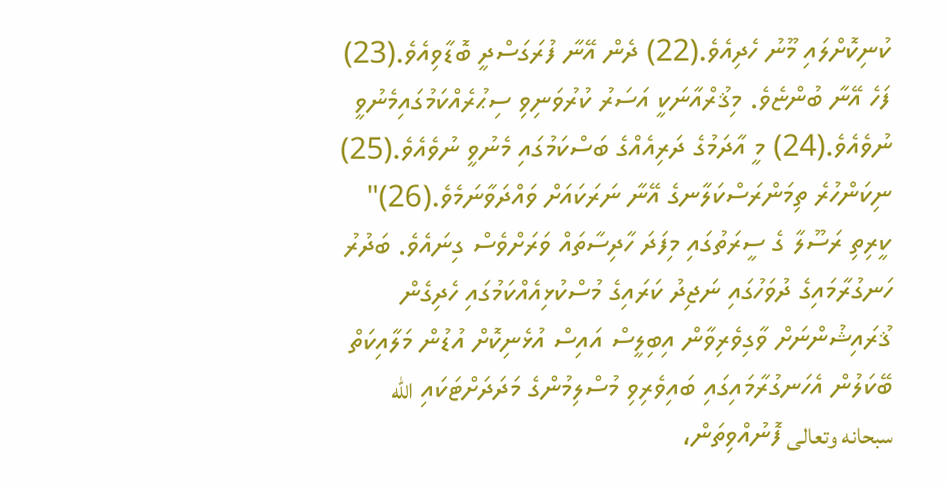ކުނިކޮށްލައި މޫނު ހެދިއެވެ.(22) ދެން އޭނާ ފުރަގަސްދީ ބޮޑާވިއެވެ.(23) ފަހެ އޭނާ ބުންޏެވެ. މިޤުރްއާނަކީ އަސަރު ކުރުވަނިވި ސިޙުރެއްކަމުގައިމެނުވީ ނުވެއެވެ.(24) މީ އާދަމުގެ ދަރިއެއްގެ ބަސްކަމުގައި މެނުވީ ނުވެއެވެ.(25) ނިކަންހުރެ ތިމަންރަސްކަލާނގެ އޭނާ ނަރަކައަށް ވައްދަވާނަމެވެ.(26)"
ކީރިތި ރަސޫލާ ގެ ސީރަތުގައި މިފަދަ ހާދިސާތައް ވަރަށްވެސް ގިނައެވެ. ބަދުރު ހަނގުރާމައިގެ ދުވަހުގައި ނަޖިދު ކަރައިގެ މުސްކުޅިއެއްކަމުގައި ހެދިގެން ޤުރައިޝުންނަށް ވާގިވެރިވާން އިބިލީސް އައިސް އުޅެނިކޮށް އުޑުން މަލާއިކަތް ބޭކަލުން އެހަނގުރާމައިގައި ބައިވެރިވި މުސްލިމުންގެ މަދަދަށްޓަކައި الله سبحانه وتعالى ފޮނުއްވިތަން،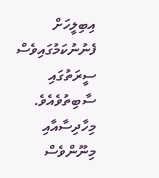އިބިލީހަށް ފެނުނުކަމުގައިވެސް ސީރަތުގައި ސާބިތުވެއެވެ. މިހާދިސާއާއި މިނޫންވެސް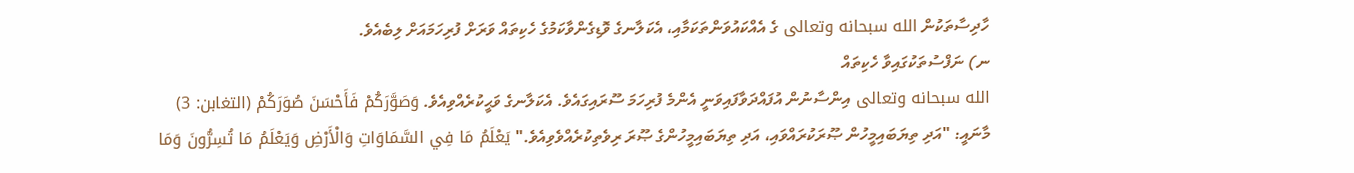ހާދިސާތަކުން الله سبحانه وتعالى ގެ އެއްކައުވަންތަކަމާއި، އެކަލާނގެ ވޮޑިގެންވާކަމުގެ ހެކިތައް ވަރަށް ފުރިހަމައަށް ލިބެއެވެ.
ނ) ނަފްސުތަކުގައިވާ ހެކިތައް
الله سبحانه وتعالى އިންސާނުން އުފައްދަވާފައިވަނީ އެންމެ ފުރިހަމަ ސޫރައިގައެވެ. އެކަލާނގެ ވަޙީކުރެއްވިއެވެ. وَصَوَّرَكُمْ فَأَحْسَنَ صُوَرَكُمْ (التغابن: 3)
މާނައީ: "އަދި ތިޔަބައިމީހުން ޞޫރަކުރައްވައި، އަދި ތިޔަބައިމީހުންގެ ޞޫރަ ރިވެތިކުރެއްވެވިއެވެ." يَعْلَمُ مَا فِي السَّمَاوَاتِ وَالْأَرْضِ وَيَعْلَمُ مَا تُسِرُّونَ وَمَا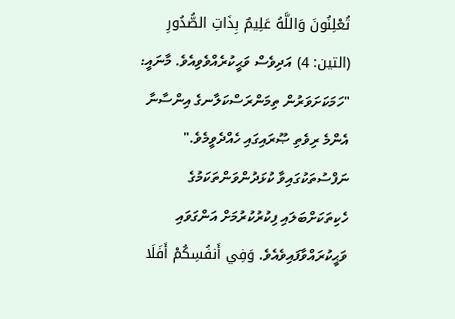تُعْلِنُونَ وَاللَّهُ عَلِيمٌ بِذَاتِ الصُّدُورِ (التين: 4) އަދިވެސް ވަޙީކުރެއްވެވިއެވެ. މާނައީ: "ހަމަކަށަވަރުން ތިމަންރަސްކަލާނގެ އިންސާނާ އެންމެ ރިވެތި ޞޫރައިގައި ހެއްދެވީމެވެ."
ނަފްސުތަކުގައިވާ ކުޅަދުންވަންތަކަމުގެ ހެކިތަކަށްބަލައި ފިކުރުކުރުމަށް އަންގަވައި ވަޙީކުރައްވާފައިވެއެވެ. وَفِي أَنفُسِكُمْ أَفَلَا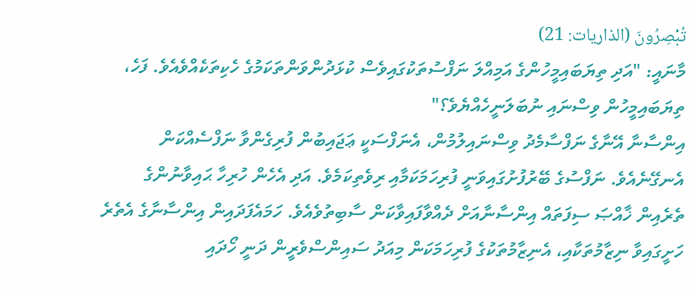تُبْصِرُونَ (الذاريات: 21)
މާނައީ: "އަދި ތިޔަބައިމީހުންގެ އަމިއްލަ ނަފްސުތަކުގައިވެސް ކުޅަދުންވަންތަކަމުގެ ހެކިތަކެއްވެއެވެ. ފަހެ، ތިޔަބައިމީހުން ވިސްނައި ނުބަލަނީހެއްޔެވެ؟"
އިންސާނާ އޭނާގެ ނަފްސާމެދު ވިސްނައިލުމުން، އެނަފްސަކީ ޢަޖައިބުން ފުރިގެންވާ ނަފްސެއްކަން އެނގޭނެއެވެ. ނަފްސުގެ ބޭރުފުށުގައިވަނީ ފުރިހަމަކަމާއި ރިވެތިކަމެވެ. އަދި އެހެން ހުރިހާ ޙައިވާނުންގެ ތެރެއިން ޚާއްޞަ ސިފަތައް އިންސާނާއަށް ދެއްވާފައިވާކަން ސާބިތުވެއެވެ. ހަމައެފަދައިން އިންސާނާގެ އެތެރެ ހަށީގައިވާ ނިޒާމުތަކާއި، އެނިޒާމުތަކުގެ ފުރިހަމަކަން މިއަދު ސައިންސްވެރީން ދަނީ ހޯދައި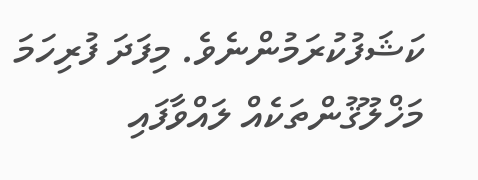ކަޝަފުކުރަމުންނެވެ. މިފަދަ ފުރިހަމަ މަޚްލޫޤުންތަކެއް ލައްވާފައި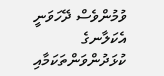ވުމުންވެސް ދޭހަވަނީ އެކަލާނގެ ކުޅަދުންވަންތަކަމާއި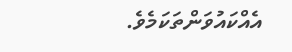އެއްކައުވަންތަކަމެވެ.